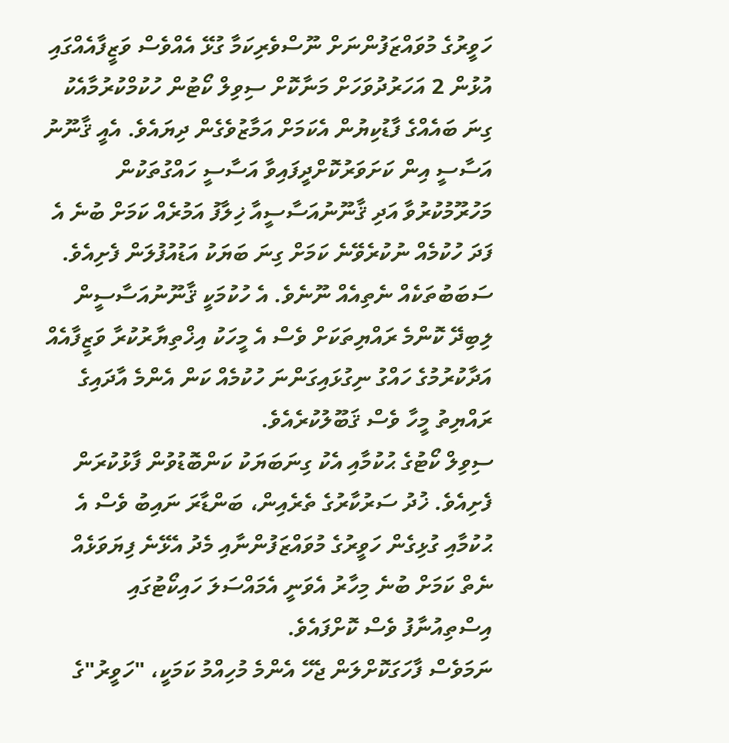ހަވީރުގެ މުވައްޒަފުންނަށް ނޫސްވެރިކަމާ ގުޅޭ އެއްވެސް ވަޒީފާއެއްގައި އުޅުން 2 އަހަރުދުވަހަށް މަނާކޮށް ސިވިލް ކޯޓުން ހުކުމްކުރުމާއެކު ގިނަ ބައެއްގެ ފާޑުކިޔުން އެކަމަށް އަމާޒުވެގެން ދިޔައެވެ. އެއީ ޤާނޫނު އަސާސީ އިން ކަށަވަރުކޮށްދީފައިވާ އަސާސީ ހައްގުތަކުން މަހުރޫމުކުރުވާ އަދި ޤާނޫނުއަސާސީއާ ޚިލާފު އަމުރެއް ކަމަށް ބުނެ އެ ފަދަ ހުކުމެއް ނުކުރެވޭނެ ކަމަށް ގިނަ ބަޔަކު އަޑުއުފުލަން ފެށިއެވެ.
ސަބަބުތަކެއް ނެތިއެއް ނޫނެވެ. އެ ހުކުމަކީ ޤާނޫނުއަސާސީން ލިބިދޭ ކޮންމެ ރައްޔިތަކަށް ވެސް އެ މީހަކު އިޚްތިޔާރުކުރާ ވަޒީފާއެއް އަދާކުރުމުގެ ހައްގު ނިގުޅައިގަންނަ ހުކުމެއް ކަން އެންމެ އާދައިގެ ރައްޔިތު މީހާ ވެސް ޤަބޫލުކުރެއެވެ.
ސިވިލް ކޯޓުގެ ޙުކުމާއި އެކު ގިނަބަޔަކު ކަންބޮޑުވުން ފާޅުކުރަން ފެށިއެވެ. ޚުދު ސަރުކާރުގެ ތެރެއިން، ބަންޑާރަ ނައިބު ވެސް އެ ޙުކުމާއި ގުޅިގެން ހަވީރުގެ މުވައްޒަފުންނާއި މެދު އެޅޭނެ ފިޔަވަޅެއް ނެތް ކަމަށް ބުނެ މިހާރު އެވަނީ އެމައްސަލަ ހައިކޯޓުގައި އިސްތިއުނާފު ވެސް ކޮށްފައެވެ.
ނަމަވެސް ފާހަގަކޮށްލަން ޖެހޭ އެންމެ މުހިއްމު ކަމަކީ، "ހަވީރު"ގެ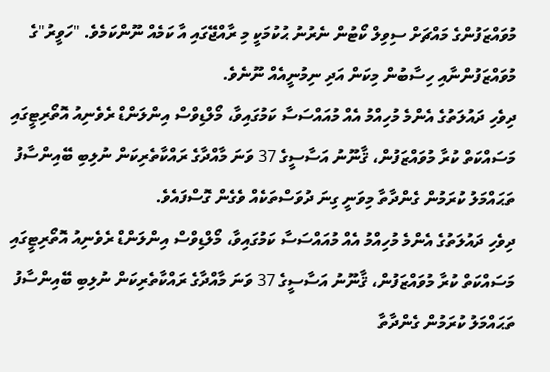މުވައްޒަފުންގެ މައްޗަށް ސިވިލް ކޯޓުން ނެރުނު ޙުކުމަކީ މި ރާއްޖޭގައި އާ ކަމެއް ނޫންކަމެވެ. "ހަވީރު"ގެ މުވައްޒަފުންނާއި ހިސާބުން މިކަން އަދި ނިމުނީއެއް ނޫނެވެ.
ދިވެހި ދައުލަތުގެ އެންމެ މުހިއްމު އެއް މުއައްސަސާ ކަމުގައިވާ، މޯލްޑިވްސް އިންލަންޑް ރެވެނިއު އޮތޯރިޓީގައި މަސައްކަތް ކުރާ މުވައްޒަފުން، ޤާނޫނު އަސާސީގެ 37 ވަނަ މާއްދާގެ ރައްކާތެރިކަން ނުލިބި ބޭއިންސާފު ތަޙައްމަލު ކުރަމުން ގެންދާތާ މިވަނީ ގިނަ ދުވަސްތަކެއް ވެގެން ގޮސްފައެވެ.
ދިވެހި ދައުލަތުގެ އެންމެ މުހިއްމު އެއް މުއައްސަސާ ކަމުގައިވާ، މޯލްޑިވްސް އިންލަންޑް ރެވެނިއު އޮތޯރިޓީގައި މަސައްކަތް ކުރާ މުވައްޒަފުން، ޤާނޫނު އަސާސީގެ 37 ވަނަ މާއްދާގެ ރައްކާތެރިކަން ނުލިބި ބޭއިންސާފު ތަޙައްމަލު ކުރަމުން ގެންދާތާ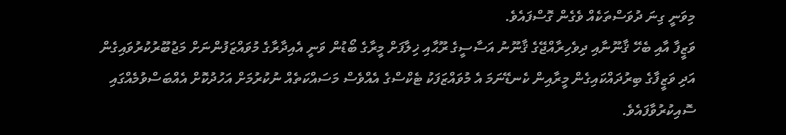މިވަނީ ގިނަ ދުވަސްތަކެއް ވެގެން ގޮސްފައެވެ.
ވަޒީފާ އާއި ބެހޭ ޤާނޫނާއި ދިވެހިރާއްޖޭގެ ޤާނޫނު އަސާސީގެ ރޫޙާއި ޚިލާފަށް މީރާގެ ބޯޑުން ވަނީ އެއިދާރާގެ މުވައްޒަފުންނަށް މަޖުބޫރުކުރުވައިގެން އަދި ވަޒީފާގެ ބިރުދައްކައިގެން މީރާއިން ކެނޑޭނަމަ އެ މުވައްޒަފަކު ޓެކްސްގެ އެއްވެސް މަސައްކަތެއް ނުކުރުމަށް އަހުދުކޮށް އެއްބަސްވުމެއްގައި ސޮއިކުރުވާފައެވެ.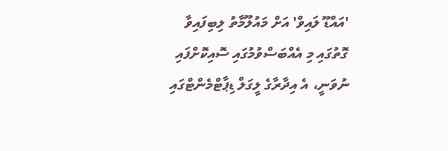'އައްޑޫ ލައިވް' އަށް މައުލޫމާތު ލިބިފައިވާ ގޮތުގައި މި އެއްބަސްވުމުގައި ސޮއިކޮށްފައި ނުވަނީ، އެ އިދާރާގެ ލީގަލް ޑިޕާޓްމެންޓްގައި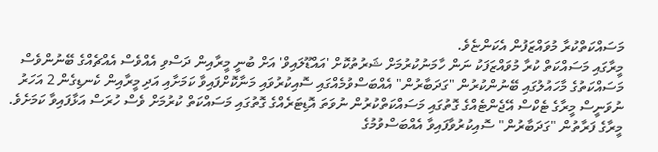މަސައްކަތްކުރާ މުވައްޒަފުން އެކަންޏެވެ.
މީރާގައި މަސައްކަތް ކުރާ މުވައްޒަފަކު ނަން ހާމަނުކުރުމަށް ޝަރުތުކޮށް 'އައްޑޫލައިވް' އަށް ބުނީ މީރާއިން ދަސްވި އެއްވެސް އެއްޗެއްގެ ބޭނުންވެސް މަސައްކަތުގެ މާހައުލުގައި ބޭނުންކުރުން "ގަދަބާރުން" އެއްބަސްވުމެއްގައި ސޮއިކުރުވައި މަނާކޮށްފައިވާ ކަމަށާއި އަދި މީރާއިން ކެނޑިގެން 2 އަހަރު ނުވަނީސް މީރާގެ ޓެކްސް އޭޖެންޓެއްގެ ގޮތުގައި މަސައްކަތްކުރުން ނުވަތަ އޮޑިޓަރެއްގެ ގޮތުގައި މަސައްކަތް ކުރުމަށް ވެސް ހުރަސް އަޅާފައިވާ ކަމަށެވެ.
މީރާގެ ފަރާތުން "ގަދަބާރުން" ސޮއިކުރުވާފައިވާ އެއްބަސްވުމުގެ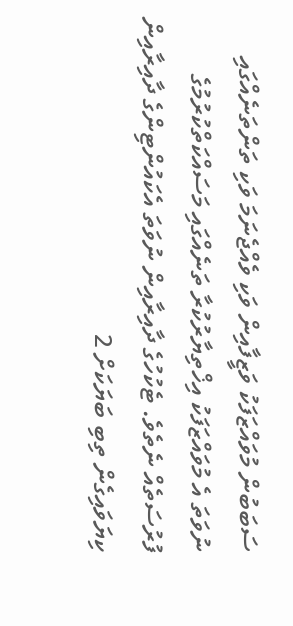ސަބަބުން މުވައްޒަފަކު ވަޒީފާއިން ވަކި ވެއްޖެނަމަ ވަކި ތަންތަނެއްގައި ނުވަތަ އެ މުވައްޒަފަކު އިޚްތިޔާރުކުރާ ތަނެއްގައި މަސައްކަތްކުރުމުގެ ފުރުސަތެއް ނެތެވެ. ޓެކުހުގެ ދާއިރާއިން ނުވަތަ އެކައުންޓިންގެ ދާއިރާއިން ކިޔަވައިގެން ތިބި ބަޔަކަށް 2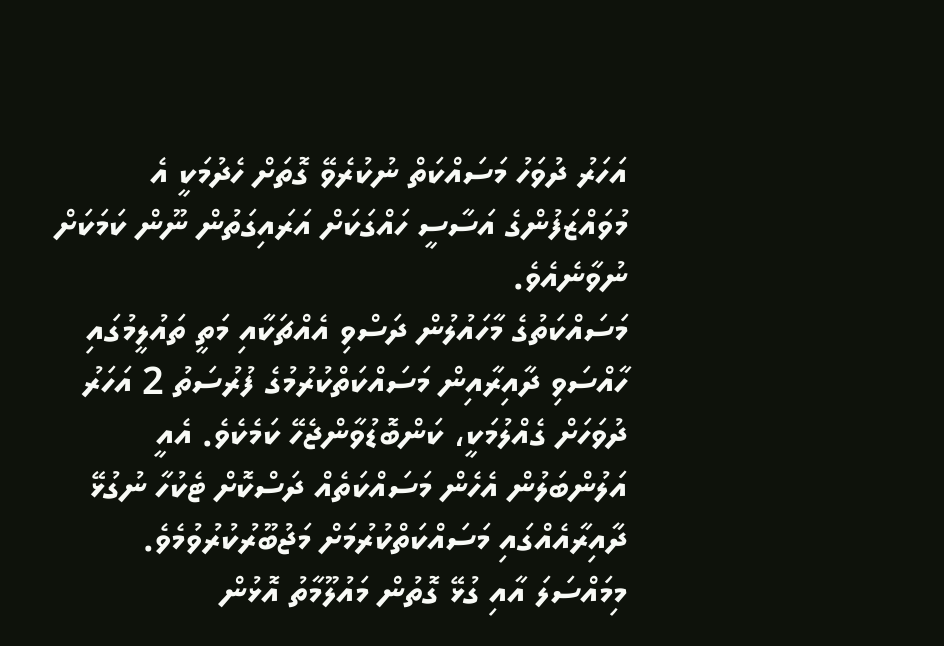އަހަރު ދުވަހު މަސައްކަތް ނުކުރެވޭ ގޮތަށް ހެދުމަކީ އެ މުވައްޒަފުންގެ އަސާސީ ހައްގަކަށް އަރައިގަތުން ނޫން ކަމަކަށް ނުވާނެއެވެ.
މަސައްކަތުގެ މާހައުލުން ދަސްވި އެއްޗަކާއި މަތީ ތައުލީމުގައި ހާއްސަވި ދާއިރާއިން މަސައްކަތްކުރުމުގެ ފުރުސަތު 2 އަހަރު ދުވަހަށް ގެއްލުމަކީ، ކަންބޮޑުވާންޖެހޭ ކަމެކެވެ. އެއީ އަލުންބަލުން އެހެން މަސައްކަތެއް ދަސްކޮށް ޓެކުހާ ނުގުޅޭ ދާއިރާއެއްގައި މަސައްކަތްކުރުމަށް މަޖުބޫރުކުރުވުމެވެ.
މިމައްސަލަ އާއި ގުޅޭ ގޮތުން މައުލޫމާތު އޮޅުން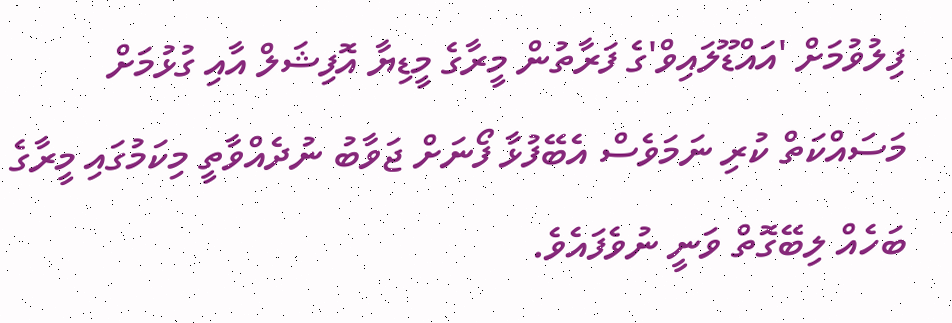ފިލުވުމަށް 'އައްޑޫލައިވް'ގެ ފަރާތުން މީރާގެ މީޑިޔާ އޮފިޝަލް އާއި ގުޅުމަށް މަސައްކަތް ކުރި ނަމަވެސް އެބޭފުޅާ ފޯނަށް ޖަވާބު ނުދެއްވާތީ މިކަމުގައި މީރާގެ ބަހެއް ލިބޭގޮތް ވަނީ ނުވެފައެވެ.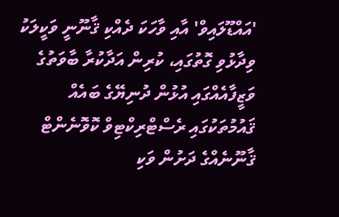'އައްޑޫލައިވް' އާއި ވާހަކަ ދެއްކި ޤާނޫނީ ވަކީލަކު ވިދާޅުވި ގޮތުގައި، ކުރިން އަދާކުރާ ބާވަތުގެ ވަޒީފާއެއްގައި އުޅުން ދުނިޔޭގެ ބައެއް ޤައުމުތަކުގައި ރެސްޓްރިކްޓިވް ކޮވޮނެންޓް ޤާނޫނެއްގެ ދަށުން ވަކި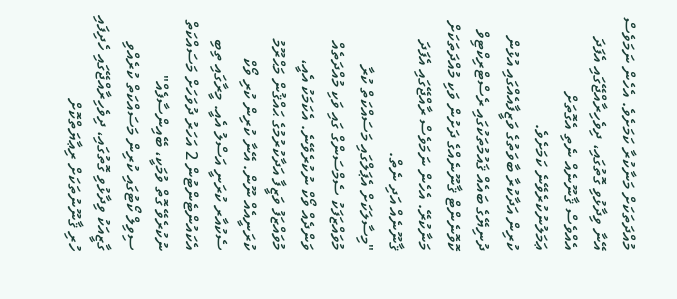މުއްދަތަކަށް މަނާކުރާ ކަމަށެވެ. އެހެން ނަމަވެސް އޭނާ ވިދާޅުވި ގޮތުގައި، ދިވެހިރާއްޖޭގައި އެފަދަ އެއްވެސް ޤާނޫނެއް ނެތި އެގޮތަށް ޢަމަލުނުކުރެވޭނެ ކަމަށެވެ.
ކުރިން އަދާކުރާ ބާވަތުގެ ވަޒީފާއެއްގައި އުޅުން ދުނިޔޭގެ ބައެއް ޤައުމުތަކުގައި ރެސްޓްރިކްޓިވް ކޮވޮނެންޓް ޤާނޫނެއްގެ ދަށުން ވަކި މުއްދަތަކަށް މަނާކުރޭ. އެހެން ނަމަވެސް ރާއްޖޭގައި އެފަދަ ޤާނޫނެއް އަދި ނެތް.
"މިސާލަކަށް އެޕަލްގައި މަސައްކަތް ކުރާ މުވައްޒަފަކު ސެމްސަންގް ގައި ވަކި މުއްދަތެއް ވަންދެއް ވޯކް ނުކުރެވޭނެ. އެކަމަކު އެއީ، މުވައްޒަފު ވަޒީފާ އަދާކުރުމުގެ ޙައްޤުން މަޙްރޫމު ކުރަނީއެއް ނޫން. އޭނާ ކުރިން ކުރި ވޯކް ސެކުއާރ ކުރަނީ އަސްލު އެއީ. މީރާގައި ތިބި އެކައުންޓެންޓުން 2 އަހަރު ދުވަހަށް މަސައްކަތް ނުކުރެވޭ ގޮތް ވުމަކީ، ބޭއިންސާފެއް"
ސިވިލް ކޯޓުގައި ކުރިން މަސައްކަތް ކުރެއްވި ގާޒީއަކު ވިދާޅުވި ގޮތުގައި، ދިވެހިރާއްޖޭގައި ހެދިފައި ހުރި ޤާނޫނުތަކަށް ރިޢާޔަތްކޮށް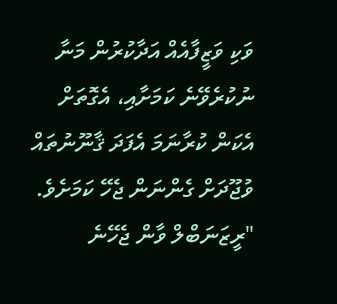ވަކި ވަޒީފާއެއް އަދާކުރުން މަނާ ނުކުރެވޭނެ ކަމަށާއި، އެގޮތަށް އެކަން ކުރާނަމަ އެފަދަ ޤާނޫނުތައް ވުޖޫދަށް ގެންނަން ޖެހޭ ކަމަށެވެ.
"ރީޒަނަބްލް ވާން ޖެހޭނެ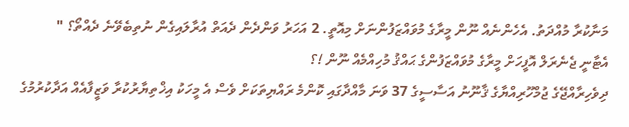މަނާކުރާ މުއްދަތު. އެހެންނެއް ނޫން މީރާގެ މުވައްޒަފުންނަށް މިއޮތީ. 2 އަހަރު ވަންދެން ދެއަތް އުރާލައިގެން ނުތިބެވޭނެ ދެއްތޯ؟ "
އެޓާނީ ޖެނެރަލް އޮފީހަށް މީރާގެ މުވައްޒަފުންގެ ޙައްޤު މުހިއްމެއް ނޫން !؟
ދިވެހިރާއްޖޭގެ ޖުމްހޫރިއްޔާގެ ޤާނޫނު އަސާސީގެ 37 ވަނަ މާއްދާގައި ކޮންމެ ރައްޔިތަކަށް ވެސް އެ މީހަކު އިޚްތިޔާރުކުރާ ވަޒީފާއެއް އަދާކުރުމުގެ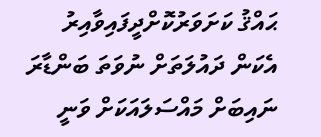ޙައްޤު ކަށަވަރުކޮށްދީފައިވާއިރު އެކަން ދައުލަތަށް ނުވަތަ ބަންޑާރަ ނައިބަށް މައްސަލައަކަށް ވަނީ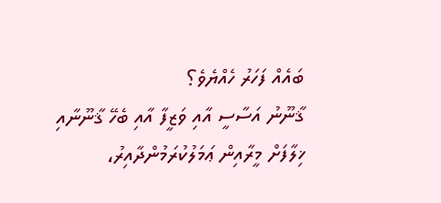ބައެއް ފަހަރު ހެއްޔެވެ؟
ޤާނޫނު އަސާސީ އާއި ވަޒީފާ އާއި ބެހޭ ޤާނޫނާއި ޚިލާފަށް މީރާއިން ޢަމަލުކުރަމުންދާއިރު،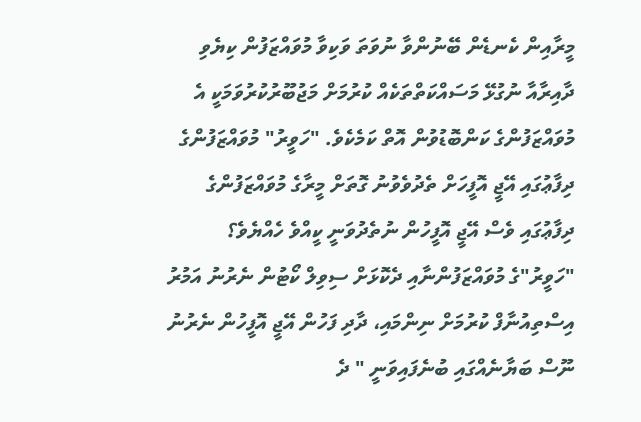މީރާއިން ކެނޑެން ބޭނުންވާ ނުވަތަ ވަކިވާ މުވައްޒަފުން ކިޔެވި ދާއިރާއާ ނުގުޅޭ މަސައްކަތްތަކެއް ކުރުމަށް މަޖުބޫރުކުރުވަމަކީ އެ މުވައްޒަފުންގެ ކަންބޮޑުވުން އޮތް ކަމެކެވެ. "ހަވީރު" މުވައްޒަފުންގެ ދިފާޢުގައި އޭޖީ އޮފީހަށް ތެދުވެވުނު ގޮތަށް މީރާގެ މުވައްޒަފުންގެ ދިފާޢުގައި ވެސް އޭޖީ އޮފީހުން ނުތެދުވަނީ ކީއްވެ ހެއްޔެވެ؟
"ހަވީރު"ގެ މުވައްޒަފުންނާއި ދެކޮޅަށް ސިވިލް ކޯޓުން ނެރުނު އަމުރު އިސްތިއުނާފް ކުރުމަށް ނިންމައި، ދާދި ފަހުން އޭޖީ އޮފީހުން ނެރުނު ނޫސް ބަޔާނެއްގައި ބުނެފައިވަނީ " ދެ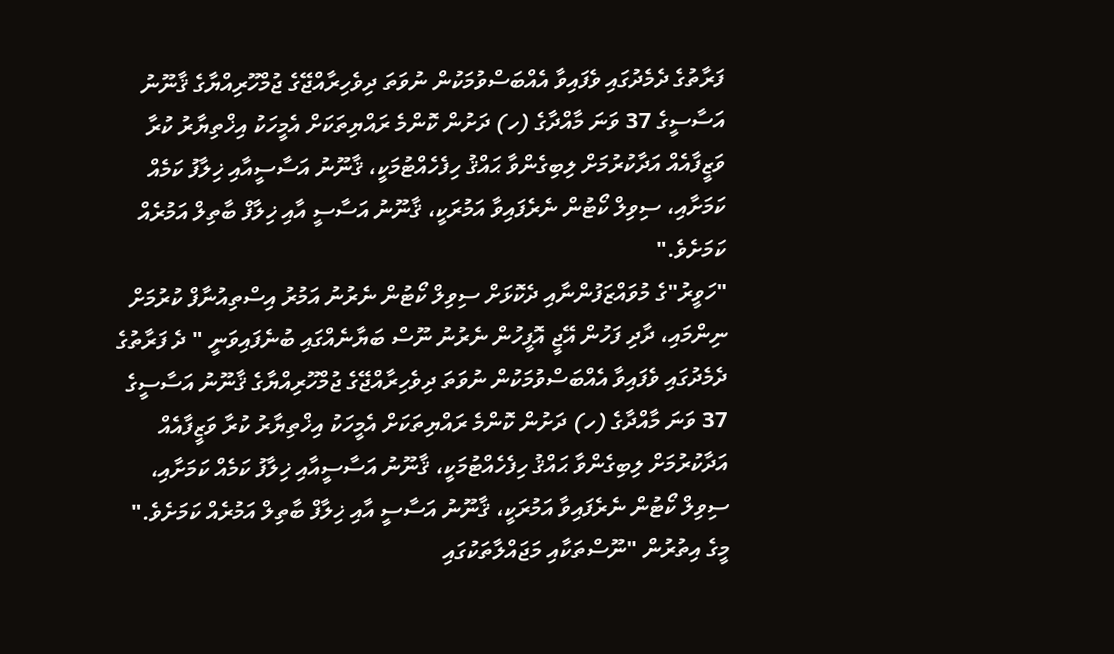ފަރާތުގެ ދެމެދުގައި ވެފައިވާ އެއްބަސްވުމަކުން ނުވަތަ ދިވެހިރާއްޖޭގެ ޖުމްހޫރިއްޔާގެ ޤާނޫނު އަސާސީގެ 37 ވަނަ މާއްދާގެ (ހ) ދަށުން ކޮންމެ ރައްޔިތަކަށް އެމީހަކު އިޚްތިޔާރު ކުރާ ވަޒީފާއެއް އަދާކުރުމަށް ލިބިގެންވާ ޙައްޤު ހިފެހެއްޓުމަކީ، ޤާނޫނު އަސާސީއާއި ޚިލާފު ކަމެއް ކަމަށާއި، ސިވިލް ކޯޓުން ނެރެފައިވާ އަމުރަކީ، ޤާނޫނު އަސާސީ އާއި ޚިލާފް ބާތިލް އަމުރެއް ކަމަށެވެ."
"ހަވީރު"ގެ މުވައްޒަފުންނާއި ދެކޮޅަށް ސިވިލް ކޯޓުން ނެރުނު އަމުރު އިސްތިއުނާފް ކުރުމަށް ނިންމައި، ދާދި ފަހުން އޭޖީ އޮފީހުން ނެރުނު ނޫސް ބަޔާނެއްގައި ބުނެފައިވަނީ " ދެ ފަރާތުގެ ދެމެދުގައި ވެފައިވާ އެއްބަސްވުމަކުން ނުވަތަ ދިވެހިރާއްޖޭގެ ޖުމްހޫރިއްޔާގެ ޤާނޫނު އަސާސީގެ 37 ވަނަ މާއްދާގެ (ހ) ދަށުން ކޮންމެ ރައްޔިތަކަށް އެމީހަކު އިޚްތިޔާރު ކުރާ ވަޒީފާއެއް އަދާކުރުމަށް ލިބިގެންވާ ޙައްޤު ހިފެހެއްޓުމަކީ، ޤާނޫނު އަސާސީއާއި ޚިލާފު ކަމެއް ކަމަށާއި، ސިވިލް ކޯޓުން ނެރެފައިވާ އަމުރަކީ، ޤާނޫނު އަސާސީ އާއި ޚިލާފް ބާތިލް އަމުރެއް ކަމަށެވެ."
މީގެ އިތުރުން "ނޫސްތަކާއި މަޖައްލާތަކުގައި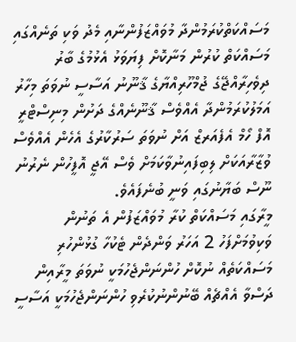މަސައްކަތްކުރަމުންދާ މުވައްޒަފުންނާއި މެދު ވަކި ތަނެއްގައި މަސައްކަތް ކުރުން މަނާކޮށް ފިޔަވަޅު އެޅުމުގެ ބާރު ދިވެހިރާއްޖޭގެ ޖުމްހޫރިއްޔާގެ ޤާނޫނު އަސާސީ ނުވަތަ މިހާރު އަމަލުކުރަމުންދާ އެއްވެސް ޤާނޫނެއްގެ ދަށުން މިނިސްޓްރީ އޮފް ހޯމް އެފެއަރޒް އަށް ނުވަތަ ސަރުކާރުގެ އެހެން އެއްވެސް ވުޒާރާއަކަށް ލިބިފައިނުވާކަމަށް ވެސް އޭޖީ އޮފީހުން ނެރުނު ނޫސް ބަޔާނުގައި ވަނީ ބުނެފައެވެ.
މީރާގައި މަސައްކަތް ކުރާ މުވައްޒަފުން އެ ތަނުން ވަކިވުމަށްފަހު 2 އަހަރު ވަންދެން ޓެކުހާ ގުޅުންހުރި މަސައްކަތެއް ނުކޮށް ހުންނަންޖެހުމަކީ ނުވަތަ މީރާއިން ދަސްވާ އެއްޗެއް ބޭނުންނުކުރެވި ހުންނަންޖެހުމަކީ އަސާސީ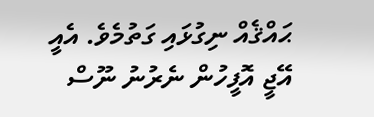ޙައްޤެއް ނިގުޅައި ގަތުމެވެ. އެއީ އޭޖީ އޮފީހުން ނެރުނު ނޫސް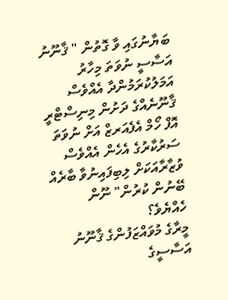ބަޔާނުގައި ވާ ގޮތުން " ޤާނޫނު އަސާސީ ނުވަތަ މިހާރު އަމަލުކުރަމުންދާ އެއްވެސް ޤާނޫނެއްގެ ދަށުން މިނިސްޓްރީ އޮފް ހޯމް އެފެއަރޒް އަށް ނުވަތަ ސަރުކާރުގެ އެހެން އެއްވެސް ވުޒާރާއަކަށް ލިބިފައިނުވާ ބާރެއް ބޭނުން ކުރުން" ނޫން ހެއްޔެވެ؟
މީރާގެ މުވައްޒަފުންގެ ޤާނޫނު އަސާސީގެ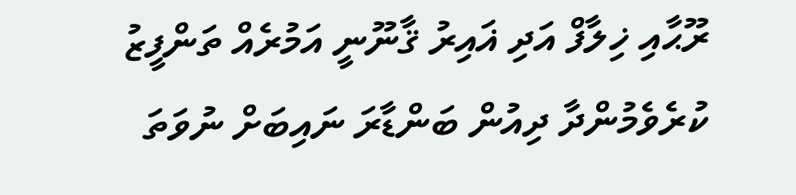ރޫޙާއި ޚިލާފް އަދި ޣައިރު ޤާނޫނީ އަމުރެއް ތަންފީޒު ކުރެވެމުންދާ ދިއުން ބަންޑާރަ ނައިބަށް ނުވަތަ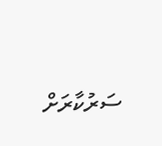ސަރުކާރަށް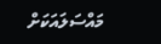މައްސަލައަކަށް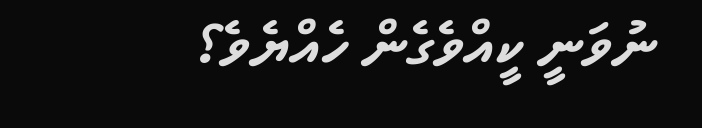ނުވަނީ ކީއްވެގެން ހެއްޔެވެ؟